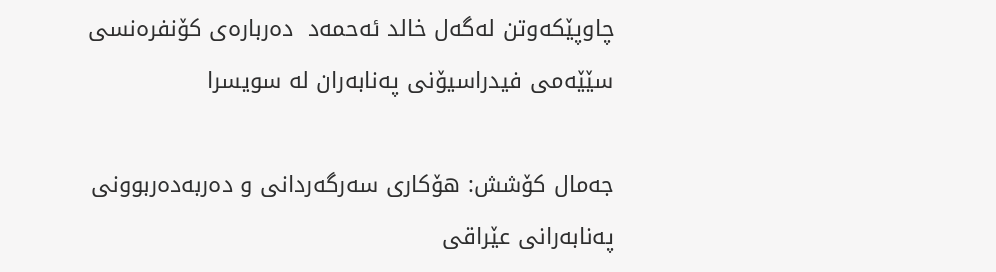چاوپێکه‌وتن له‌گه‌ل خالد ئه‌حمه‌د  ده‌رباره‌ی کۆنفره‌نسی سێێه‌می فیدراسیۆنی په‌نابه‌ران له سویسرا

جه‌مال کۆشش: هۆکاری سه‌رگه‌ردانی و ده‌ربه‌ده‌ربوونی په‌نابه‌رانی عێراقی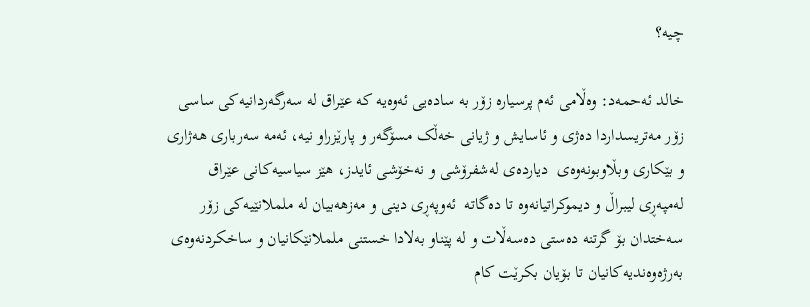چیه‌؟

خالد ئه‌حمه‌د: وه‌ڵامی ئه‌م پرسیاره‌ زۆر به‌ ساده‌یی ئه‌وه‌یه که‌ عێراق له‌ سه‌رگه‌ردانیه‌کی ساسی زۆر مه‌تریسداردا ده‌ژی و ئاسایش و ژیانی خه‌ڵک مسۆگه‌ر و پارێزراو نیه‌، ئه‌مه‌ سه‌رباری هه‌ژاری و بێکاری وبڵاوبونه‌وه‌ی  دیارده‌ی له‌شفرۆشی و نه‌خۆشی ئایدز، هێز سیاسیه‌کانی عێراق له‌مپه‌ڕی لیبراڵ و دیموکراتیانه‌وه تا ده‌گاته‌  ئه‌وپه‌ڕی دینی و مه‌زهه‌بیان له‌ ململانێیه‌کی زۆر سه‌ختدان بۆ گرتنه‌ ده‌ستی ده‌سه‌ڵات و له‌ پێناو به‌لادا خستنی ململانێکانیان و ساخکردنه‌وه‌ی به‌رژه‌وه‌ندیه‌کانیان تا بۆیان بکرێت کام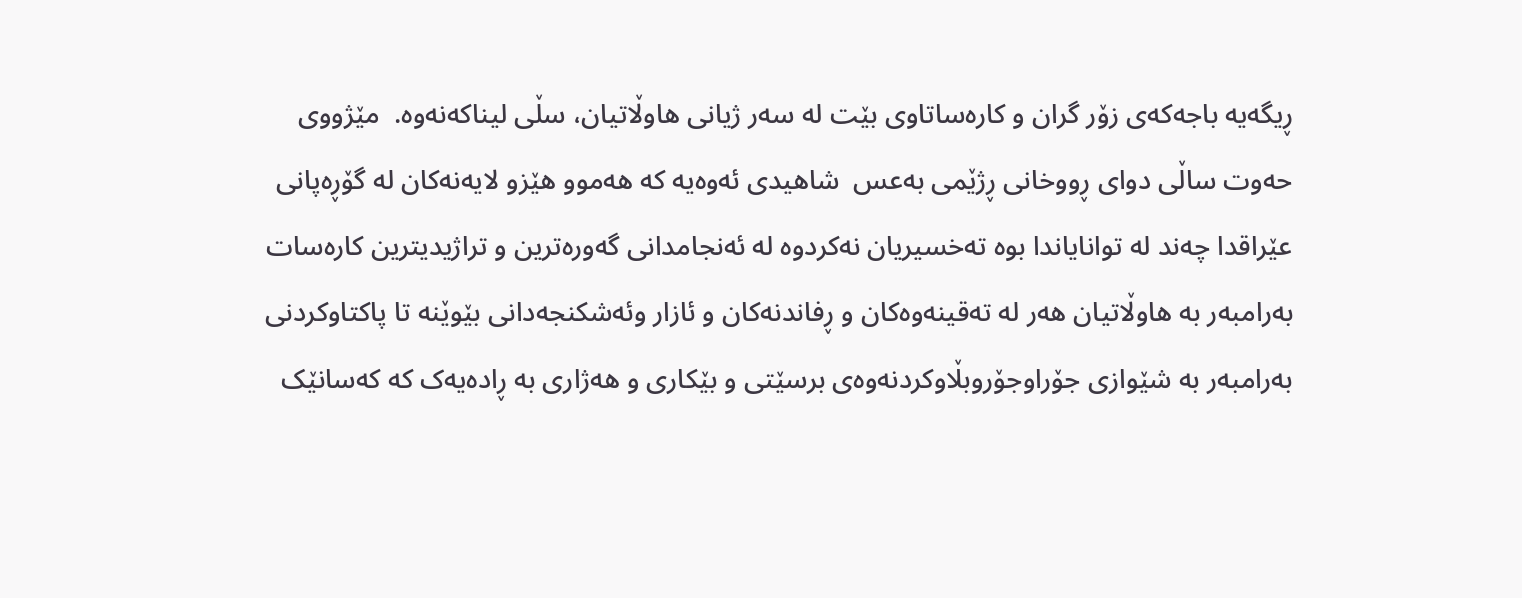ڕیگه‌یه‌ باجه‌که‌ی زۆر گران و کاره‌ساتاوی بێت له‌ سه‌ر ژیانی هاوڵاتیان، سڵی لیناکه‌نه‌وه.  مێژووی حه‌وت ساڵی دوای ڕووخانی ڕژێمی به‌عس  شاهیدی ئه‌وه‌یه‌ که‌ هه‌موو هێزو لایه‌نه‌کان له‌ گۆڕه‌پانی عێراقدا چه‌ند له‌ توانایاندا بوه‌ ته‌خسیریان نه‌کردوه‌ له‌ ئه‌نجامدانی گه‌وره‌ترین و تراژیدیترین کاره‌سات به‌رامبه‌ر به‌ هاوڵاتیان هه‌ر له‌ ته‌قینه‌وه‌کان و ڕفاندنه‌کان و ئازار وئه‌شکنجه‌دانی بێوێنه‌ تا پاکتاوکردنی به‌رامبه‌ر به‌ شێوازی جۆراوجۆروبڵاوکردنه‌وه‌ی برسێتی و بێکاری و هه‌ژاری به‌ ڕاده‌یه‌ک که‌ که‌سانێک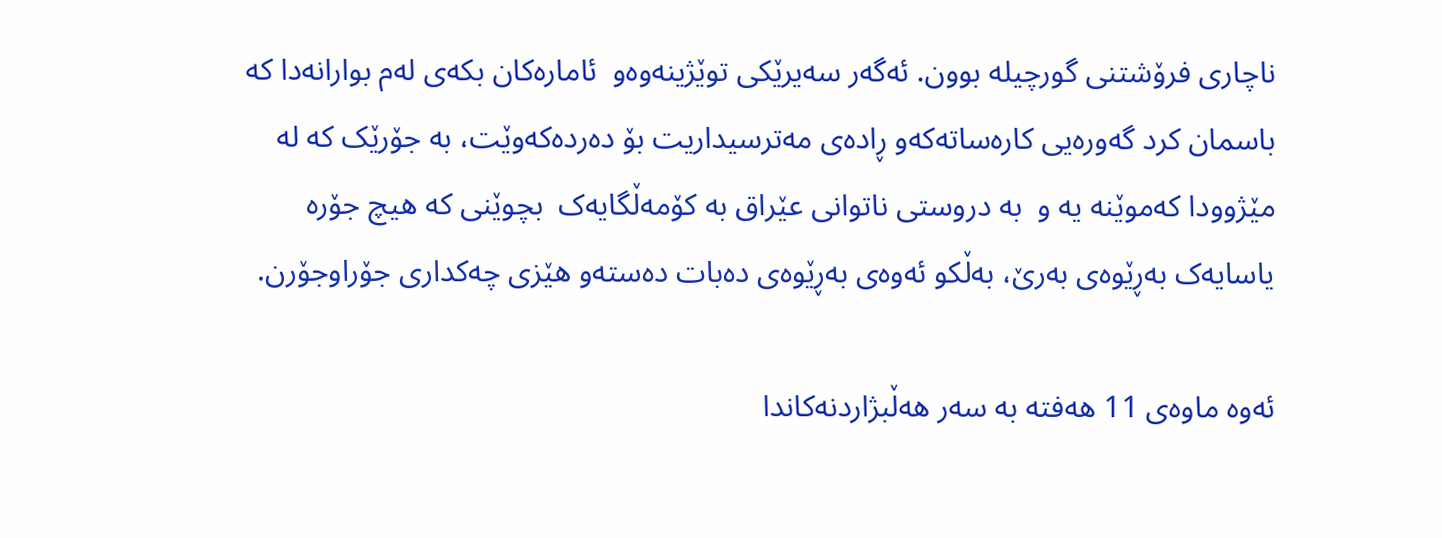ناچاری فرۆشتنی گورچیله‌ بوون. ئه‌گه‌ر سه‌یرێکی توێژینه‌وه‌و  ئاماره‌کان بکه‌ی له‌م بوارانه‌دا که‌ باسمان کرد گه‌وره‌یی کاره‌ساته‌که‌و ڕاده‌ی مه‌ترسیداریت بۆ ده‌رده‌که‌وێت، به‌ جۆرێک که‌ له‌ مێژوودا که‌موێنه یه‌ و  به‌ دروستی ناتوانی عێراق به‌ کۆمه‌ڵگایه‌ک  بچوێنی که‌ هیچ جۆره‌ یاسایه‌ک به‌ڕێوه‌ی به‌رێ، به‌ڵکو ئه‌وه‌ی به‌ڕێوه‌ی ده‌بات ده‌سته‌و هێزی چه‌کداری جۆراوجۆرن.

ئه‌وه‌ ماوه‌ی 11 هه‌فته‌ به‌ سه‌ر هه‌ڵبژاردنه‌کاندا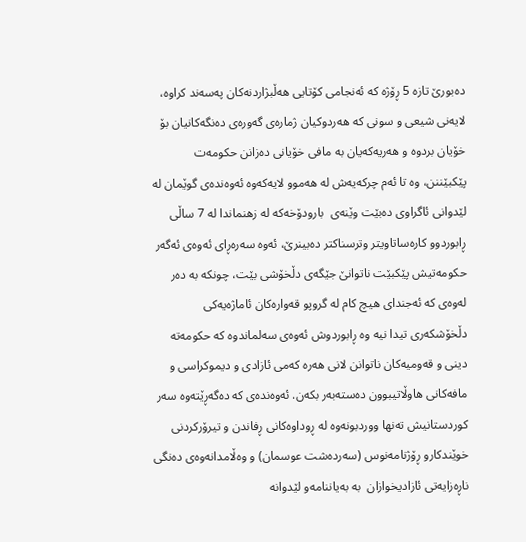ده‌بورێ تازه‌ 5 ڕۆژه‌ که‌ ئه‌نجامی کۆتایی هه‌ڵبژاردنه‌کان په‌سه‌ند کراوه‌، لایه‌نی شیعی و سونی که‌ هه‌ردوکیان ژماره‌ی گه‌وره‌ی ده‌نگه‌کانیان بۆ خۆیان بردوه و هه‌ریه‌که‌یان به‌ مافی خۆیانی ده‌زانن حکومه‌ت پێکبێننن، وه‌ تا ئه‌م چرکه‌یه‌ش له‌ هه‌موو لایه‌که‌وه‌ ئه‌وه‌نده‌ی گوێمان له‌ لێدوانی ئاگراوی ده‌بێت وێنه‌ی  بارودۆخه‌که‌ له‌ زهنماندا له‌ 7 ساڵی ڕابوردوو کاره‌ساتاویتر وترسناکتر ده‌بینرێ، ئه‌وه‌ سه‌ره‌ڕای ئه‌وه‌ی ئه‌گه‌ر حکومه‌تیش پێکبێت ناتوانێ جێگه‌ی دڵخۆشی بێت، چونکه‌ به‌ ده‌ر له‌وه‌ی که‌ ئه‌جندای هیچ کام له‌ گروپو قه‌واره‌کان ئاماژه‌یه‌کی دڵخۆشکه‌ری تیدا نیه‌ وه‌ ڕابوردوش ئه‌وه‌ی سه‌لماندوه‌ که‌ حکومه‌ته‌ دینی و قه‌ومیه‌کان ناتوانن لانی هه‌ره‌ که‌می ئازادی و دیموکراسی و مافه‌کانی هاوڵاتیبوون ده‌سته‌به‌ر بکه‌ن. ئه‌وه‌نده‌ی که‌ ده‌گه‌ڕێته‌وه‌ سه‌ر کوردستانیش ته‌نها ووردبونه‌وه‌ له‌ ڕوداوه‌کانی ڕفاندن و تیرۆرکردنی خوێندکارو ڕۆژنامه‌نوس (سه‌رده‌شت عوسمان) و وه‌ڵامدانه‌وه‌ی ده‌نگی ناڕه‌زایه‌تی ئازادیخوازان  به‌ به‌یاننامه‌و لێدوانه‌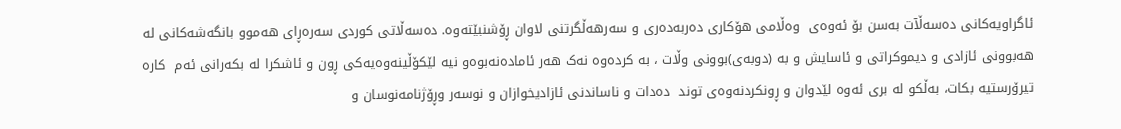ئاگراویه‌کانی ده‌سه‌ڵآت به‌سن بۆ ئه‌وه‌ی  وه‌ڵامی هۆکاری ده‌ربه‌ده‌ری و سه‌رهه‌ڵگرتنی لاوان ڕۆشنبێته‌وه‌. ده‌سه‌ڵاتی کوردی سه‌ره‌ڕای هه‌موو بانگه‌شه‌کانی له‌ هه‌بوونی ئازادی و دیموکراتی و ئاسایش و به‌ (دوبه‌ی)بوونی وڵات ، به‌ کرده‌وه‌ نه‌ک هه‌ر ئاماده‌نه‌بوه‌و نیه‌ لێکۆڵینه‌وه‌یه‌کی ڕون و ئاشکرا له‌ بکه‌رانی ئه‌م  کاره‌ تیرۆرستیه‌ بکات، به‌ڵکو له‌ بری ئه‌وه‌ لێدوان و ڕونکردنه‌وه‌ی توند  ده‌دات و ناساندنی ئازادیخوازان و نوسه‌ر وڕۆژنامه‌نوسان و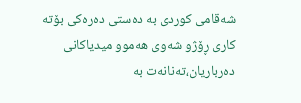شه‌قامی کوردی به‌ ده‌ستی ده‌ره‌کی بۆته‌ کاری ڕۆژو شه‌وی هه‌موو میدیاکانی ده‌رباریان،ته‌نانه‌ت به‌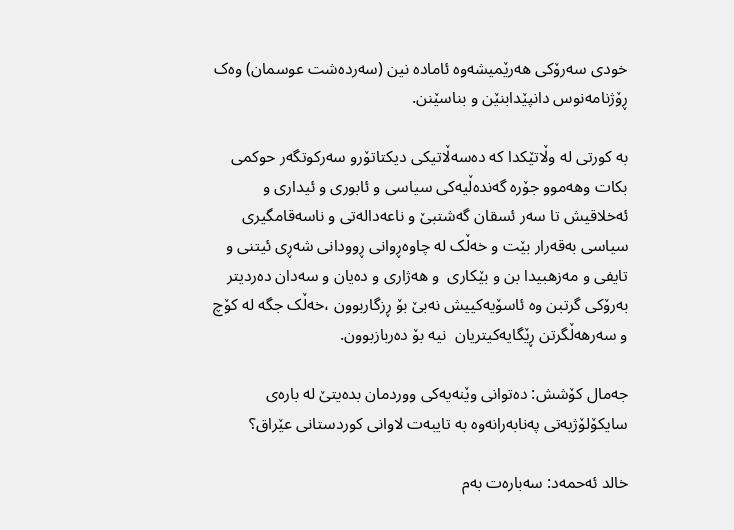خودی سه‌رۆکی هه‌رێمیشه‌وه‌ ئاماده‌ نین (سه‌رده‌شت عوسمان) وه‌ک ڕۆژنامه‌نوس دانپێدابنێن و بناسێنن.

به‌ کورتی له‌ وڵاتێکدا که‌ ده‌سه‌ڵاتیکی دیکتاتۆرو سه‌رکوتگه‌ر حوکمی بکات وهه‌موو جۆره‌ گه‌نده‌ڵیه‌کی سیاسی و ئابوری و ئیداری و ئه‌خلاقیش تا سه‌ر ئسقان گه‌شتبێ و ناعه‌داله‌تی و ناسه‌قامگیری سیاسی به‌قه‌رار بێت و خه‌ڵک له‌ چاوه‌ڕوانی ڕوودانی شه‌ڕی ئیتنی و تایفی و مه‌زهبیدا بن و بێکاری  و هه‌ژاری و ده‌یان و سه‌دان ده‌ردیتر به‌رۆکی گرتبن وه‌ ئاسۆیه‌کییش نه‌بێ بۆ ڕزگاربوون ،خه‌ڵک جگه‌ له‌ کۆچ و سه‌رهه‌ڵگرتن ڕێگایه‌کیتریان  نیه‌ بۆ ده‌ربازبوون.

جه‌مال کۆشش: ده‌توانی وێنه‌یه‌کی ووردمان بده‌یتێ له‌ باره‌ی سایکۆلۆژیه‌تی په‌نابه‌رانه‌وه‌ به‌ تایبه‌ت لاوانی کوردستانی عێراق؟

خالد ئه‌حمه‌د: سه‌باره‌ت به‌م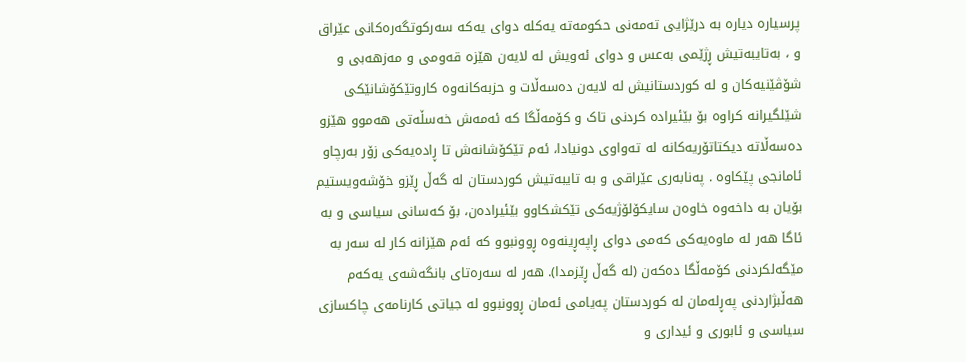پرسیاره‌ دیاره‌ به‌ درێژایی ته‌مه‌نی حکومه‌ته‌ یه‌کله‌ دوای یه‌که‌ سه‌رکوتگه‌ره‌کانی عێراق و ، به‌تایبه‌تیش ڕژێمی به‌عس و دوای ئه‌ویش له‌ لایه‌ن هێزه‌ قه‌ومی و مه‌زهه‌بی و شۆڤێنیه‌کان و له‌ کوردستانیش له‌ لایه‌ن ده‌سه‌ڵات و حزبه‌کانه‌وه‌ کاروتێکۆشانێکی شێلگیرانه‌ کراوه‌ بۆ بێئیراده‌ کردنی تاک و کۆمه‌ڵگا که‌ ئه‌مه‌ش خه‌سڵه‌تی هه‌موو هێزو ده‌سه‌ڵاته‌ دیکتاتۆریه‌کانه‌ له‌ ته‌واوی دونیادا، ئه‌م تێکۆشانه‌ش تا ڕاده‌یه‌کی زۆر به‌رچاو ئامانجی پێکاوه‌ . په‌نابه‌ری عێراقی و به‌ تایبه‌تیش کوردستان له‌ گه‌ڵ ڕێزو خۆشه‌ویستیم بۆیان به‌ داخه‌وه‌ خاوه‌ن سایکۆلۆژیه‌کی تێکشکاوو بێئیراده‌ن، بۆ که‌سانی سیاسی و به‌ ئاگا هه‌ر له‌ ماوه‌یه‌کی که‌می دوای ڕاپه‌ڕینه‌وه‌ ڕوونبوو که‌ ئه‌م هێزانه‌ کار له‌ سه‌ر به‌ مێگه‌لکردنی کۆمه‌ڵگا ده‌که‌ن (له‌ گه‌ڵ ڕێزمدا). هه‌ر له‌ سه‌ره‌تای بانگه‌شه‌ی یه‌که‌م هه‌ڵبژاردنی په‌ڕله‌مان له‌ کوردستان په‌یامی ئه‌مان ڕوونبوو له‌ جیاتی کارنامه‌ی چاکسازی  سیاسی و ئابوری و ئیداری و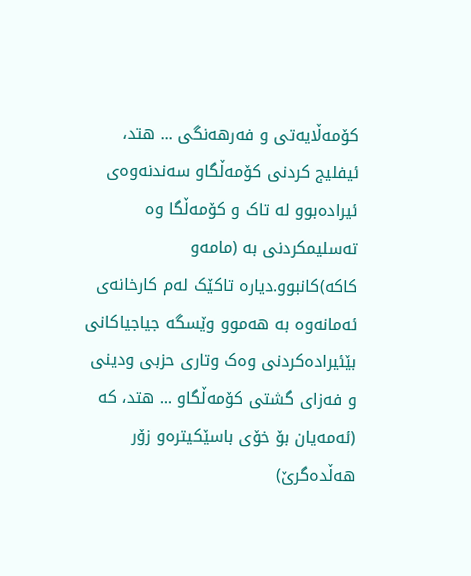کۆمه‌ڵایه‌تی و فه‌رهه‌نگی ... هتد، ئیفلیج کردنی کۆمه‌ڵگاو سه‌ندنه‌وه‌ی ئیراده‌بوو له‌ تاک و کۆمه‌ڵگا وه‌ ته‌سلیمکردنی به‌ (مامه‌و کاکه‌)کانبوو.دیاره‌ تاکێک له‌م کارخانه‌ی ئه‌مانه‌وه‌ به‌ هه‌موو وێسگه‌ جیاجیاکانی بێئیراده‌کردنی وه‌ک وتاری حزبی ودینی و فه‌زای گشتی کۆمه‌ڵگاو ... هتد، که‌ (ئه‌مه‌یان بۆ خۆی باسێکیتره‌و زۆر هه‌ڵده‌گرێ)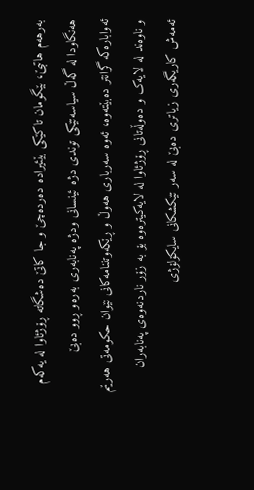به‌رهه‌م هاتبێ، بێگومان تاکێکی بێئیراده‌ ده‌رده‌چێ و جا کاتێ ده‌شگاته‌ ڕۆژئاوا له‌ یه‌که‌م هه‌نگاودا له‌ گه‌ڵ سیاسه‌تێکی توندی دژه‌ ئینسانی ودژه‌ په‌نابه‌ری به‌ره‌و ڕوو ده‌بێ ئه‌واباره‌که‌ گرانتر ده‌بێته‌وه‌، ئه‌وه‌ سه‌رباری هه‌وڵ و ڕێکه‌وتننامه‌کانی نێوان حکومه‌تی هه‌رێم  و ناوه‌ند له‌ لایه‌ک و ده‌وڵه‌تانی ڕۆژئاوا له‌ لایه‌کیتره‌وه‌ بۆ به‌ زۆر ناردنه‌وه‌ی په‌نابه‌ران ئه‌مه‌ش کاریگه‌ری زیاتری ده‌بێ له‌ سه‌ر تێکشکانی سایکۆلۆژی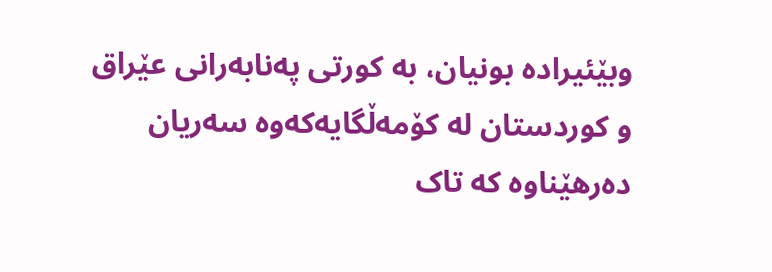وبێئیراده‌ بونیان، به‌ کورتی په‌نابه‌رانی عێراق و کوردستان له‌ کۆمه‌ڵگایه‌که‌وه‌ سه‌ریان ده‌رهێناوه‌ که‌ تاک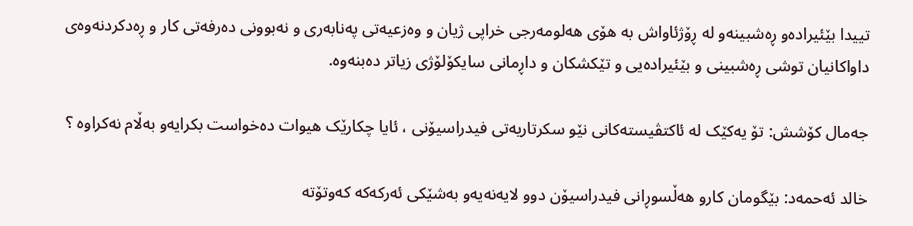تییدا بێئیراده‌و ڕه‌شبینه‌و له‌ ڕۆژئاواش به‌ هۆی هه‌لومه‌رجی خراپی ژیان و وه‌زعیه‌تی په‌نابه‌ری و نه‌بوونی ده‌رفه‌تی کار و ڕه‌دکردنه‌وه‌ی داواکانیان توشی ڕه‌شبینی و بێئیراده‌یی و تێکشکان و داڕمانی سایکۆلۆژی زیاتر ده‌بنه‌وه‌.

جه‌مال کۆشش: تۆ یه‌کێک له‌ ئاکتڤیسته‌کانی نێو سکرتاریه‌تی فیدراسیۆنی ، ئایا چکارێک هیوات ده‌خواست بکرایه‌و به‌ڵام نه‌کراوه‌ ؟

خالد ئه‌حمه‌د: بێگومان کارو هه‌ڵسوڕانی فیدراسیۆن دوو لایه‌نه‌یه‌و به‌شێکی ئه‌رکه‌که‌ که‌وتۆته‌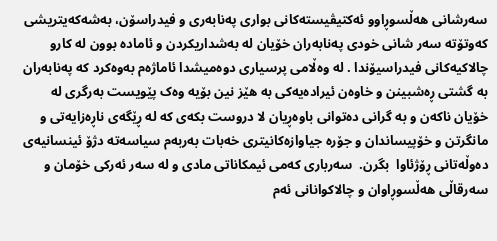سه‌رشانی هه‌ڵسوڕاوو ئه‌کتیڤیسته‌کانی بواری په‌نابه‌ری و فیدراسۆن، به‌شه‌که‌یتریشی که‌وتۆته‌ سه‌ر شانی خودی په‌نابه‌ران خۆیان له‌ به‌شداریکردن و ئاماده‌ بوون له‌ کارو چالاکیه‌کانی فیدراسیۆندا . له‌ وه‌ڵامی پرسیاری دوه‌میشدا ئاماژه‌م به‌وه‌کرد که‌ په‌نابه‌ران به‌ گشتی ڕه‌شبینن و خاوه‌ن ئیراده‌یه‌کی به‌ هێز نین بۆیه‌ وه‌ک پێویست به‌رگری له‌ خۆیان ناکه‌ن و به‌ گرانی ده‌توانی باوه‌ڕیان لا دروست بکه‌ی که‌ له‌ ڕێگه‌ی ناڕه‌زایه‌تی و مانگرتن و خۆپیساندان و جۆره‌ جیاوازه‌کانیتری خه‌بات به‌ربه‌م سیاسه‌ته‌ دژۆ ئینسانیه‌ی ده‌وڵه‌تانی ڕۆژئاوا  بگرن.  سه‌رباری که‌می ئیمکاناتی مادی و له‌ سه‌ر ئه‌رکی خۆمان و سه‌رقاڵی هه‌ڵسوڕاوان و چالاکوانانی ئه‌م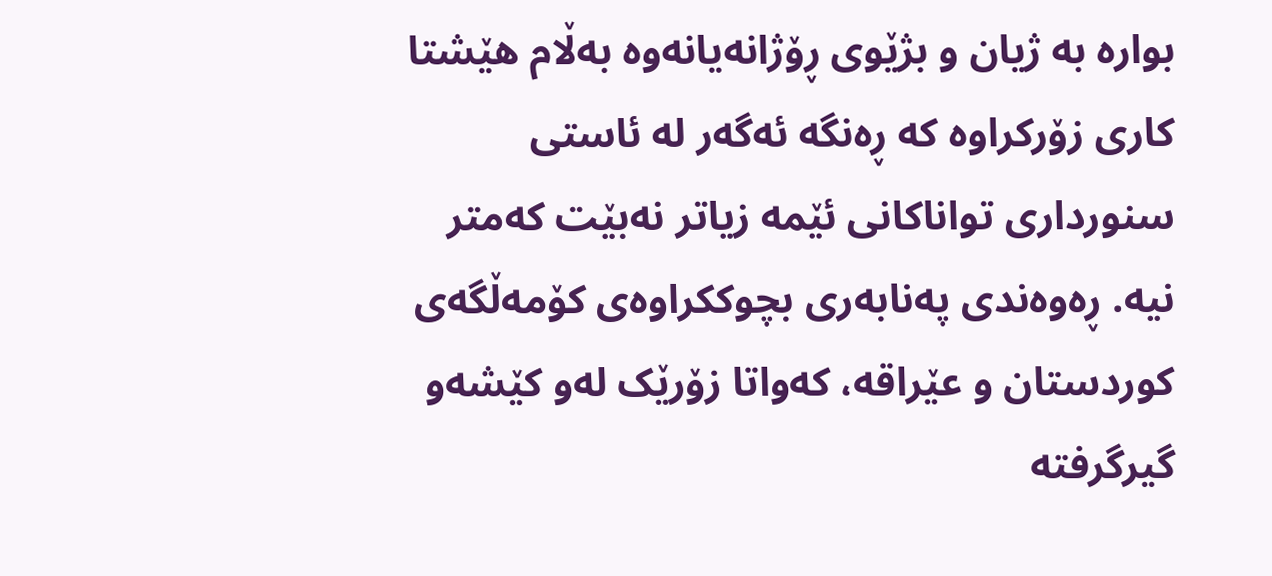بواره‌ به‌ ژیان و بژێوی ڕۆژانه‌یانه‌وه‌ به‌ڵام هێشتا کاری زۆرکراوه‌ که‌ ڕه‌نگه‌ ئه‌گه‌ر له‌ ئاستی سنورداری تواناکانی ئێمه‌ زیاتر نه‌بێت که‌متر نیه‌. ڕه‌وه‌ندی په‌نابه‌ری بچوککراوه‌ی کۆمه‌ڵگه‌ی کوردستان و عێراقه‌، که‌واتا زۆرێک له‌و کێشه‌و گیرگرفته‌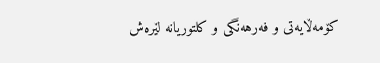کۆمه‌ڵایه‌تی و فه‌رهه‌نگی و کلتوریانه‌ لێره‌ش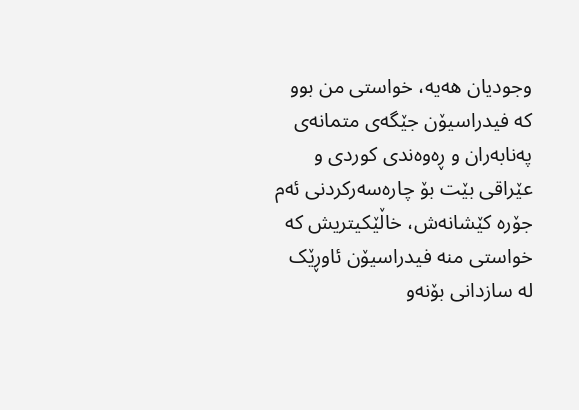وجودیان هه‌یه‌، خواستی من بوو که‌ فیدراسیۆن جێگه‌ی متمانه‌ی په‌نابه‌ران و ڕه‌وه‌ندی کوردی و عێراقی بێت بۆ چاره‌سه‌رکردنی ئه‌م جۆره‌ کێشانه‌ش، خاڵێکیتریش که‌ خواستی منه‌ فیدراسیۆن ئاوڕێک له‌ سازدانی بۆنه‌و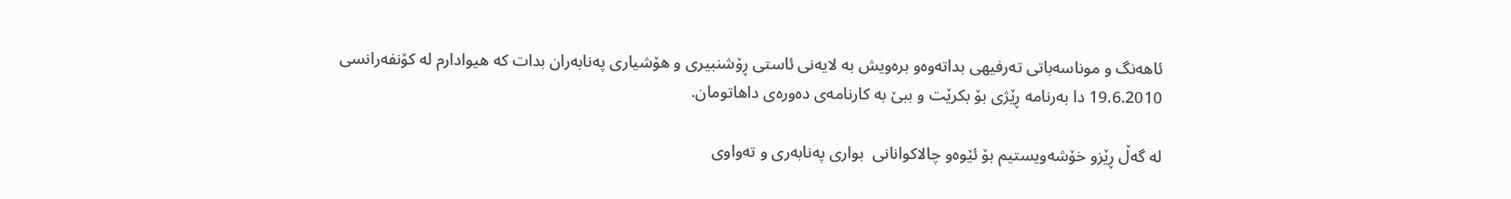ئاهه‌نگ و موناسه‌باتی ته‌رفیهی بداته‌وه‌و بره‌ویش به‌ لایه‌نی ئاستی ڕۆشنبیری و هۆشیاری په‌نابه‌ران بدات که‌ هیوادارم له‌ کۆنفه‌رانسی 19.6.2010 دا به‌رنامه‌ ڕێژی بۆ بکرێت و ببێ به‌ کارنامه‌ی ده‌وره‌ی داهاتومان.

له‌ گه‌ڵ ڕێزو خۆشه‌ویستیم بۆ ئێوه‌و چالاکوانانی  بواری په‌نابه‌ری و ته‌واوی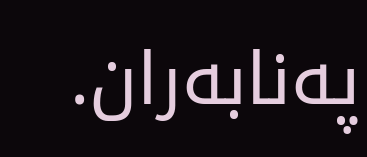په‌نابه‌ران.